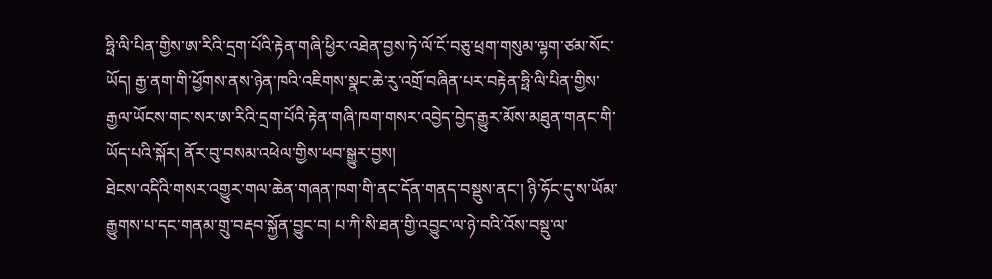ཧྥི་ལི་པིན་གྱིས་ཨ་རིའི་དྲག་པོའི་རྟེན་གཞི་ཕྱིར་འཐེན་བྱས་ཏེ་ལོ་ངོ་བཅུ་ཕྲག་གསུམ་ལྷག་ཙམ་སོང་ཡོད། རྒྱ་ནག་གི་ཕྱོགས་ནས་ཉེན་ཁའི་འཇིགས་སྣང་ཆེ་རུ་འགྲོ་བཞིན་པར་བརྟེན་ཧྥི་ལི་པིན་གྱིས་རྒྱལ་ཡོངས་གང་སར་ཨ་རིའི་དྲག་པོའི་རྟེན་གཞི་ཁག་གསར་འབྱེད་བྱེད་རྒྱུར་མོས་མཐུན་གནང་གི་ཡོད་པའི་སྐོར། ནོར་བུ་བསམ་འཕེལ་གྱིས་ཕབ་སྒྱུར་བྱས།
ཐེངས་འདིའི་གསར་འགྱུར་གལ་ཆེན་གཞན་ཁག་གི་ནང་དོན་གནད་བསྡུས་ནང་། ཉི་ཧོང་དུ་ས་ཡོམ་རྒྱུགས་པ་དང་གནམ་གྲུ་བརྡབ་སྐྱོན་བྱུང་བ། པ་ཀི་སི་ཐན་གྱི་འབྱུང་ལ་ཉེ་བའི་འོས་བསྡུ་ལ་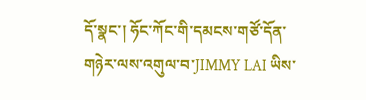དོ་སྣང་། ཧོང་ཀོང་གི་དམངས་གཙོ་དོན་གཉེར་ལས་འགུལ་བ་JIMMY LAI ཡིས་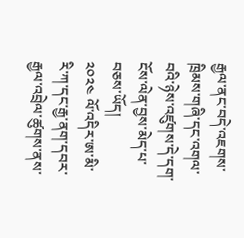རྒྱལ་ནང་བདེ་འཇགས་ཁྲིམས་གཞི་དང་འགལ་བའི་ཉེས་འཛུགས་དེ་དག་ངོས་ལེན་བྱས་མེད་པ་བཅས་ཡོད།
༢༠༢༤ ལོ་འདིར་ཨ་མི་རི་ཀ་དང་རྒྱ་ནག་དབར་རྒྱལ་འབྲེལ་ཚུགས་ནས་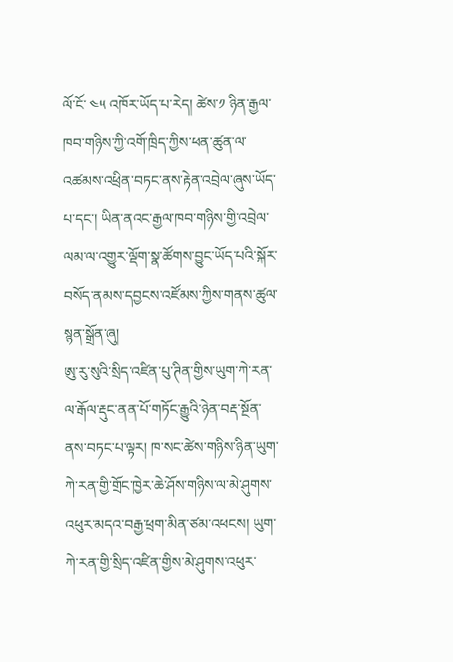ལོ་ངོ་ ༤༥ འཁོར་ཡོད་པ་རེད། ཚེས་༡ ཉིན་རྒྱལ་ཁབ་གཉིས་ཀྱི་འགོ་ཁྲིད་ཀྱིས་ཕན་ཚུན་ལ་འཚམས་འཕྲིན་བཏང་ནས་རྟེན་འབྲེལ་ཞུས་ཡོད་པ་དང་། ཡིན་ནའང་རྒྱལ་ཁབ་གཉིས་གྱི་འབྲེལ་ལམ་ལ་འགྱུར་ལྡོག་སྣ་ཚོགས་བྱུང་ཡོད་པའི་སྐོར་བསོད་ནམས་དབྱངས་འཛོམས་ཀྱིས་གནས་ཚུལ་སྙན་སྒྲོན་ཞུ།
ཨུ་རུ་སུའི་སྲིད་འཛིན་པུ་ཊིན་གྱིས་ཡུག་ཀེ་རན་ལ་རྒོལ་རྡུང་ནན་པོ་གཏོང་རྒྱུའི་ཉེན་བརྡ་སྔོན་ནས་བཏང་པ་ལྟར། ཁ་སང་ཚེས་གཉིས་ཉིན་ཡུག་ཀེ་རན་གྱི་གྲོང་ཁྱེར་ཆེ་ཤོས་གཉིས་ལ་མེ་ཤུགས་འཕུར་མདའ་བརྒྱ་ཕྲག་མིན་ཙམ་འཕངས། ཡུག་ཀེ་རན་གྱི་སྲིད་འཛིན་གྱིས་མེ་ཤུགས་འཕུར་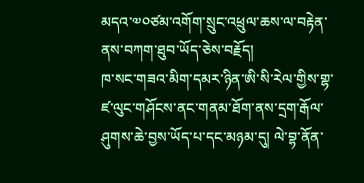མདའ་༧༠ཙམ་འགོག་སྲུང་འཕྲུལ་ཆས་ལ་བརྟེན་ནས་བཀག་ཐུབ་ཡོད་ཅེས་བརྗོད།
ཁ་སང་གཟའ་མིག་དམར་ཉིན་ཨི་སི་རེལ་གྱིས་གྷ་ཛ་ལུང་གཤོངས་ནང་གནམ་ཐོག་ནས་དྲག་རྒོལ་ཤུགས་ཆེ་བྱས་ཡོད་པ་དང་མཉམ་དུ། ལེ་བྷ་ནོན་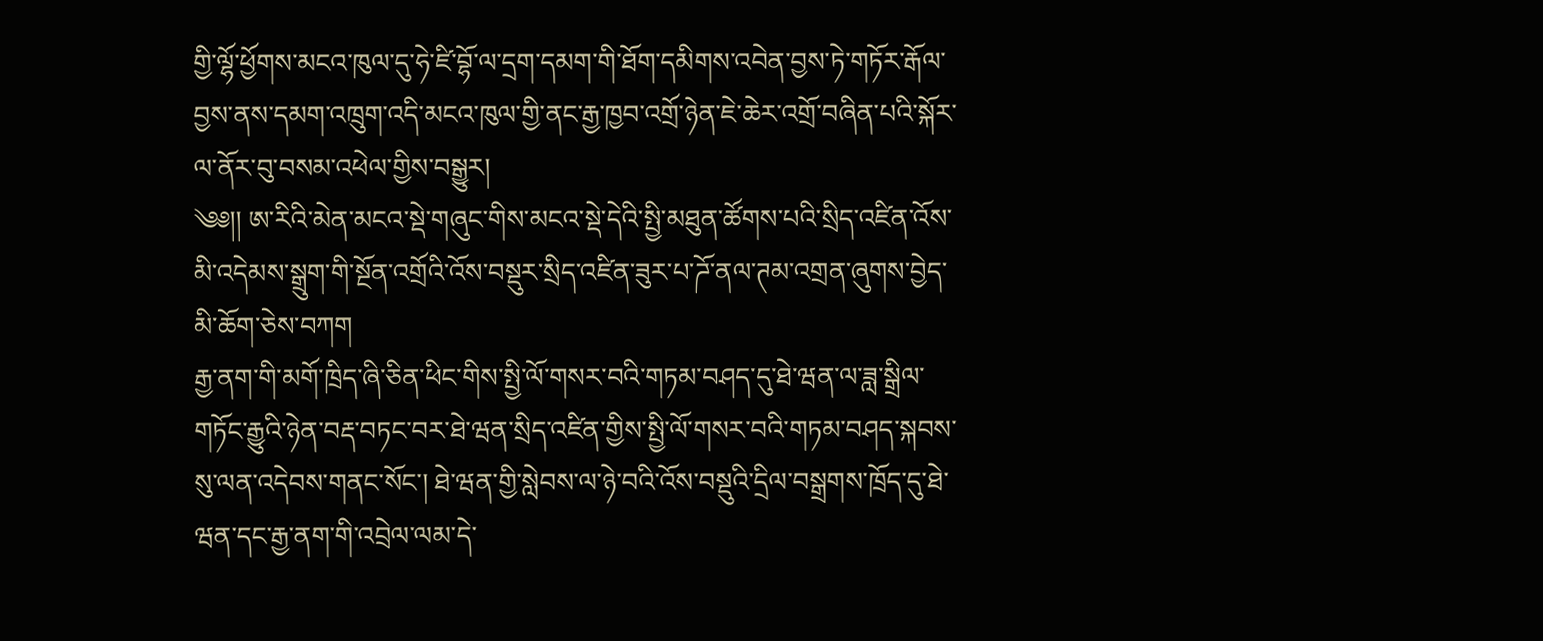གྱི་ལྷོ་ཕྱོགས་མངའ་ཁུལ་དུ་ཧེ་ཛི་བྷོ་ལ་དྲག་དམག་གི་ཐོག་དམིགས་འབེན་བྱས་ཏེ་གཏོར་རྒོལ་བྱས་ནས་དམག་འཁྲུག་འདི་མངའ་ཁུལ་གྱི་ནང་རྒྱ་ཁྱབ་འགྲོ་ཉེན་ཇེ་ཆེར་འགྲོ་བཞིན་པའི་སྐོར་ལ་ནོར་བུ་བསམ་འཕེལ་གྱིས་བསྒྱུར།
༄༅།། ཨ་རིའི་མེན་མངའ་སྡེ་གཞུང་གིས་མངའ་སྡེ་དེའི་སྤྱི་མཐུན་ཚོགས་པའི་སྲིད་འཛིན་འོས་མི་འདེམས་སྒྲུག་གི་སྔོན་འགྲོའི་འོས་བསྡུར་སྲིད་འཛིན་ཟུར་པ་ཌོ་ནལ་ཊམ་འགྲན་ཞུགས་བྱེད་མི་ཆོག་ཅེས་བཀག
རྒྱ་ནག་གི་མགོ་ཁྲིད་ཞི་ཅིན་ཕིང་གིས་སྤྱི་ལོ་གསར་བའི་གཏམ་བཤད་དུ་ཐེ་ཝན་ལ་ཟླ་སྒྲིལ་གཏོང་རྒྱུའི་ཉེན་བརྡ་བཏང་བར་ཐེ་ཝན་སྲིད་འཛིན་གྱིས་སྤྱི་ལོ་གསར་བའི་གཏམ་བཤད་སྐབས་སུ་ལན་འདེབས་གནང་སོང་། ཐེ་ཝན་གྱི་སླེབས་ལ་ཉེ་བའི་འོས་བསྡུའི་དྲིལ་བསྒྲགས་ཁྲོད་དུ་ཐེ་ཝན་དང་རྒྱ་ནག་གི་འབྲེལ་ལམ་དེ་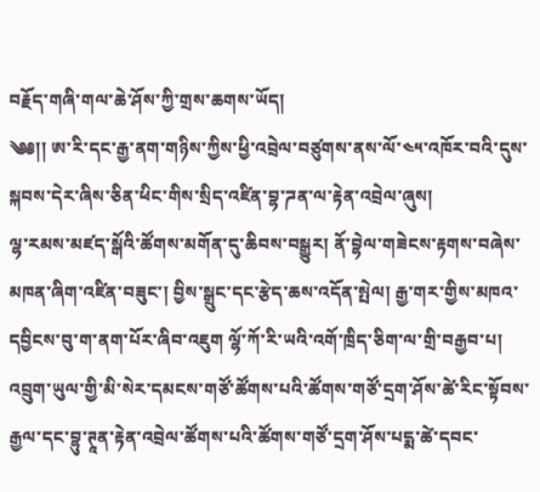བརྗོད་གཞི་གལ་ཆེ་ཤོས་ཀྱི་གྲས་ཆགས་ཡོད།
༄༅།། ཨ་རི་དང་རྒྱ་ནག་གཉིས་ཀྱིས་ཕྱི་འབྲེལ་བཙུགས་ནས་ལོ་༤༥་འཁོར་བའི་དུས་སྐབས་དེར་ཞིས་ཅིན་ཕིང་གིས་སྲིད་འཛིན་བྷ་ཌན་ལ་རྟེན་འབྲེལ་ཞུས།
ལྷ་རམས་མཛད་སྒོའི་ཚོགས་མགོན་དུ་ཆིབས་བསྒྱུར། ནོ་བྷེལ་གཟེངས་རྟགས་བཞེས་མཁན་ཞིག་འཛིན་བཟུང་། བྱིས་སྒྲུང་དང་རྩེད་ཆས་འདོན་སྤེལ། རྒྱ་གར་གྱིས་མཁའ་དབྱིངས་བུ་ག་ནག་པོར་ཞིབ་འཇུག ལྷོ་ཀོ་རི་ཡའི་འགོ་ཁྲིད་ཅིག་ལ་གྲི་བརྒྱབ་པ།
འབྲུག་ཡུལ་གྱི་མི་སེར་དམངས་གཙོ་ཚོགས་པའི་ཚོགས་གཙོ་དྲག་ཤོས་ཚེ་རིང་སྟོབས་རྒྱལ་དང་བྷུ་ཊཱན་རྟེན་འབྲེལ་ཚོགས་པའི་ཚོགས་གཙོ་དྲག་ཤོས་པདྨ་ཚེ་དབང་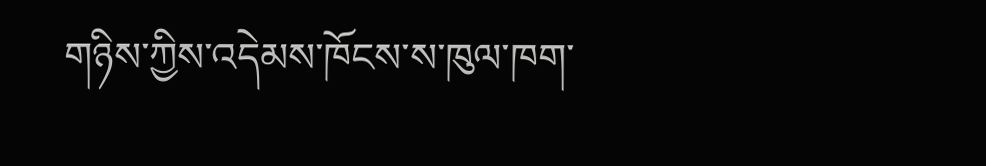གཉིས་ཀྱིས་འདེམས་ཁོངས་ས་ཁུལ་ཁག་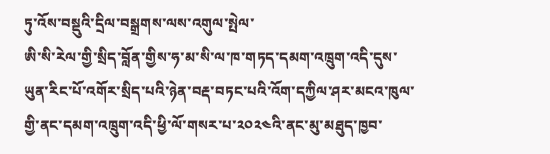ཏུ་འོས་བསྡུའི་དྲིལ་བསྒྲགས་ལས་འགུལ་སྤེལ་
ཨི་སི་རེལ་གྱི་སྲིད་བློན་གྱིས་ཧ་མ་སི་ལ་ཁ་གཏད་དམག་འཁྲུག་འདི་དུས་ཡུན་རིང་པོ་འགོར་སྲིད་པའི་ཉེན་བརྡ་བཏང་པའི་འོག་དཀྱིལ་ཤར་མངའ་ཁུལ་གྱི་ནང་དམག་འཁྲུག་འདི་ཕྱི་ལོ་གསར་པ་༢༠༢༤འི་ནང་མུ་མཐུད་ཁྱབ་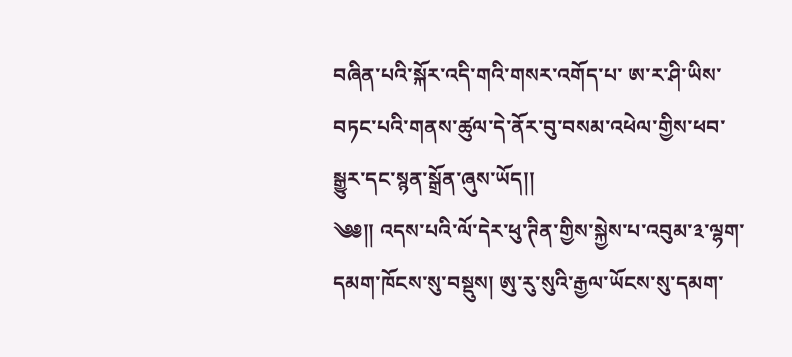བཞིན་པའི་སྐོར་འདི་གའི་གསར་འགོད་པ་ ཨ་ར་ཤི་ཡིས་བཏང་པའི་གནས་ཚུལ་དེ་ནོར་བུ་བསམ་འཕེལ་གྱིས་ཕབ་སྒྱུར་དང་སྙན་སྒྲོན་ཞུས་ཡོད།།
༄༅།། འདས་པའི་ལོ་དེར་ཕུ་ཊིན་གྱིས་སྐྱེས་པ་འབུམ་༣་ལྷག་དམག་ཁོངས་སུ་བསྡུས། ཨུ་རུ་སུའི་རྒྱལ་ཡོངས་སུ་དམག་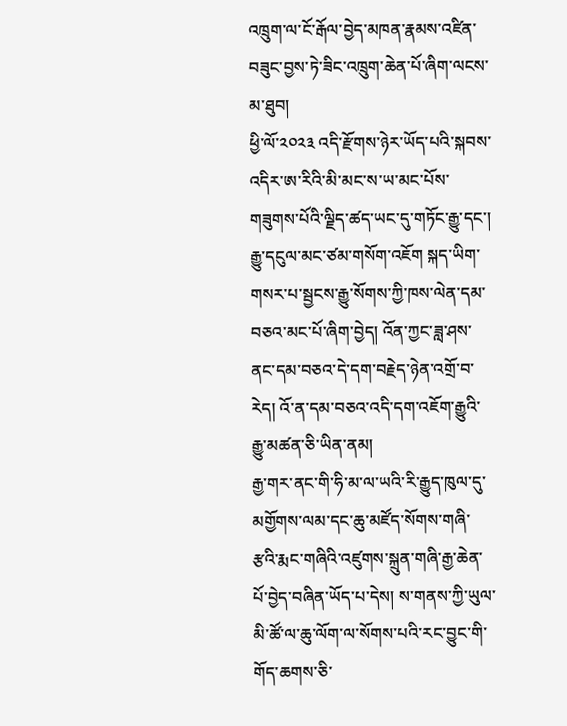འཁྲུག་ལ་ངོ་རྒོལ་བྱེད་མཁན་རྣམས་འཛིན་བཟུང་བྱས་ཏེ་ཟིང་འཁྲུག་ཆེན་པོ་ཞིག་ལངས་མ་ཐུབ།
ཕྱི་ལོ་༢༠༢༣ འདི་རྫོགས་ཉེར་ཡོད་པའི་སྐབས་འདིར་ཨ་རིའི་མི་མང་ས་ཡ་མང་པོས་གཟུགས་པོའི་ལྗིད་ཚད་ཡང་དུ་གཏོང་རྒྱུ་དང་། རྒྱུ་དངུལ་མང་ཙམ་གསོག་འཇོག སྐད་ཡིག་གསར་པ་སྦྱངས་རྒྱུ་སོགས་ཀྱི་ཁས་ལེན་དམ་བཅའ་མང་པོ་ཞིག་བྱེད། འོན་ཀྱང་ཟླ་ཤས་ནང་དམ་བཅའ་དེ་དག་བརྗེད་ཉེན་འགྲོ་བ་རེད། འོ་ན་དམ་བཅའ་འདི་དག་འཇོག་རྒྱུའི་རྒྱུ་མཚན་ཅི་ཡིན་ནམ།
རྒྱ་གར་ནང་གི་ཧི་མ་ལ་ཡའི་རི་རྒྱུད་ཁུལ་དུ་མགྱོགས་ལམ་དང་ཆུ་མཛོད་སོགས་གཞི་རྩའི་རྨང་གཞིའི་འཛུགས་སྐྲུན་གཞི་རྒྱ་ཆེན་པོ་བྱེད་བཞིན་ཡོད་པ་དེས། ས་གནས་ཀྱི་ཡུལ་མི་ཚོ་ལ་ཆུ་ལོག་ལ་སོགས་པའི་རང་བྱུང་གི་གོད་ཆགས་ཅི་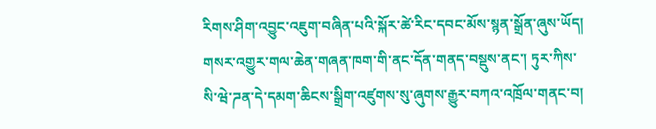རིགས་ཤིག་འབྱུང་འཇུག་བཞིན་པའི་སྐོར་ཚེ་རིང་དབང་མོས་སྙན་སྒྲོན་ཞུས་ཡོད།
གསར་འགྱུར་གལ་ཆེན་གཞན་ཁག་གི་ནང་དོན་གནད་བསྡུས་ནང་། ཏུར་ཀིས་སི་ཝེ་ཌན་དེ་དམག་ཆིངས་སྒྲིག་འཛུགས་སུ་ཞུགས་རྒྱུར་བཀའ་འཁྲོལ་གནང་བ།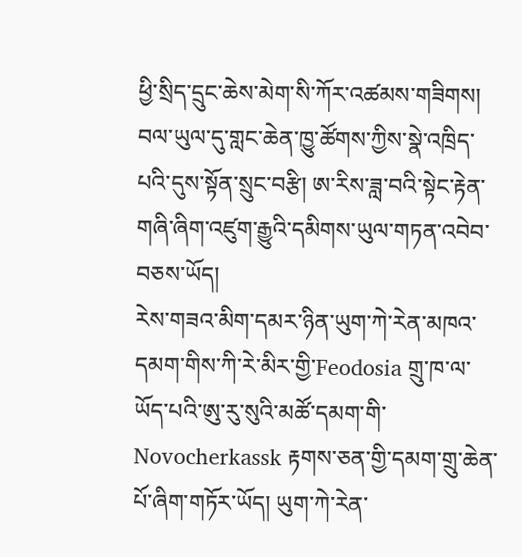ཕྱི་སྲིད་དྲུང་ཆེས་མེག་སི་ཀོར་འཚམས་གཟིགས། བལ་ཡུལ་དུ་གླང་ཆེན་ཁྱུ་ཚོགས་ཀྱིས་སྣེ་འཁྲིད་པའི་དུས་སྟོན་སྲུང་བརྩི། ཨ་རིས་ཟླ་བའི་སྟེང་རྟེན་གཞི་ཞིག་འཛུག་རྒྱུའི་དམིགས་ཡུལ་གཏན་འབེབ་བཅས་ཡོད།
རེས་གཟའ་མིག་དམར་ཉིན་ཡུག་ཀེ་རེན་མཁའ་དམག་གིས་ཀི་རེ་མིར་གྱི་Feodosia གྲུ་ཁ་ལ་ཡོད་པའི་ཨུ་རུ་སུའི་མཚོ་དམག་གི་Novocherkassk རྟགས་ཅན་གྱི་དམག་གྲུ་ཆེན་པོ་ཞིག་གཏོར་ཡོད། ཡུག་ཀེ་རེན་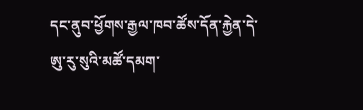དང་ནུབ་ཕྱོགས་རྒྱལ་ཁབ་ཚོས་དོན་རྐྱེན་དེ་ཨུ་རུ་སུའི་མཚོ་དམག་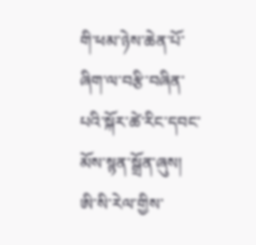གི་ཕམ་ཉེས་ཆེན་པོ་ཞིག་ལ་བརྩི་བཞིན་པའི་སྐོར་ཚེ་རིང་དབང་མོས་སྙན་སྒྲོན་ཞུས།
ཨི་སི་རེལ་གྱིས་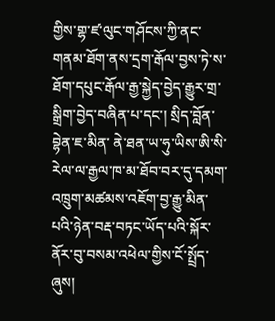གྱིས་གྷ་ཛ་ལུང་གཤོངས་ཀྱི་ནང་གནམ་ཐོག་ནས་དྲག་རྒོལ་བྱས་ཏེ་ས་ཐོག་དཔུང་རྒོལ་རྒྱ་སྐྱེད་བྱེད་རྒྱུར་གྲ་སྒྲིག་བྱེད་བཞིན་པ་དང་། སྲིད་བློན་ བྷེན་ཇ་མིན་ ནེ་ཐན་ཡ་ཧུ་ཡིས་ཨི་སི་རེལ་ལ་རྒྱལ་ཁ་མ་ཐོབ་བར་དུ་དམག་འཁྲུག་མཚམས་འཇོག་བྱ་རྒྱུ་མིན་པའི་ཉེན་བརྡ་བཏང་ཡོད་པའི་སྐོར་ནོར་བུ་བསམ་འཕེལ་གྱིས་ངོ་སྤྲོད་ཞུས།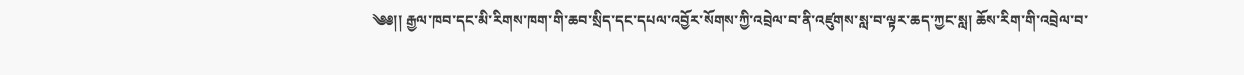༄༅།། རྒྱལ་ཁབ་དང་མི་རིགས་ཁག་གི་ཆབ་སྲིད་དང་དཔལ་འབྱོར་སོགས་ཀྱི་འབྲེལ་བ་ནི་འཛུགས་སླ་བ་ལྟར་ཆད་ཀྱང་སླ། ཆོས་རིག་གི་འབྲེལ་བ་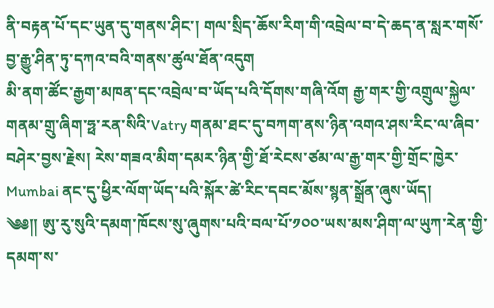ནི་བརྟན་པོ་དང་ཡུན་དུ་གནས་ཤིང་། གལ་སྲིད་ཆོས་རིག་གི་འབྲེལ་བ་དེ་ཆད་ན་སླར་གསོ་བྱ་རྒྱུ་ཤིན་ཏུ་དཀའ་བའི་གནས་ཚུལ་ཐོན་འདུག
མི་ནག་ཚོང་རྒྱག་མཁན་དང་འབྲེལ་བ་ཡོད་པའི་དོགས་གཞི་འོག རྒྱ་གར་གྱི་འགྲུལ་སྐྱེལ་གནམ་གྲུ་ཞིག་ཧྥ་རན་སིའི་Vatry གནམ་ཐང་དུ་བཀག་ནས་ཉིན་འགའ་ཤས་རིང་ལ་ཞིབ་བཤེར་བྱས་རྗེས། རེས་གཟའ་མིག་དམར་ཉིན་གྱི་ཐོ་རེངས་ཙམ་ལ་རྒྱ་གར་གྱི་གྲོང་ཁྱེར་Mumbai ནང་དུ་ཕྱིར་ལོག་ཡོད་པའི་སྐོར་ཚེ་རིང་དབང་མོས་སྙན་སྒྲོན་ཞུས་ཡོད།
༄༅།། ཨུ་རུ་སུའི་དམག་ཁོངས་སུ་ཞུགས་པའི་བལ་པོ་༡༠༠་ཡས་མས་ཤིག་ལ་ཡུཀ་རེན་གྱི་དམག་ས་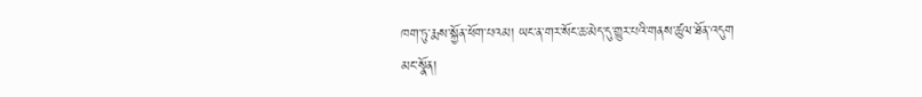ཁག་ཏུ་རྨས་སྐྱོན་ཕོག་པའམ། ཡང་ན་གར་སོང་ཆ་མེད་དུ་གྱུར་པའི་གནས་ཚུལ་ཐོན་འདུག
མང་སྣོན།